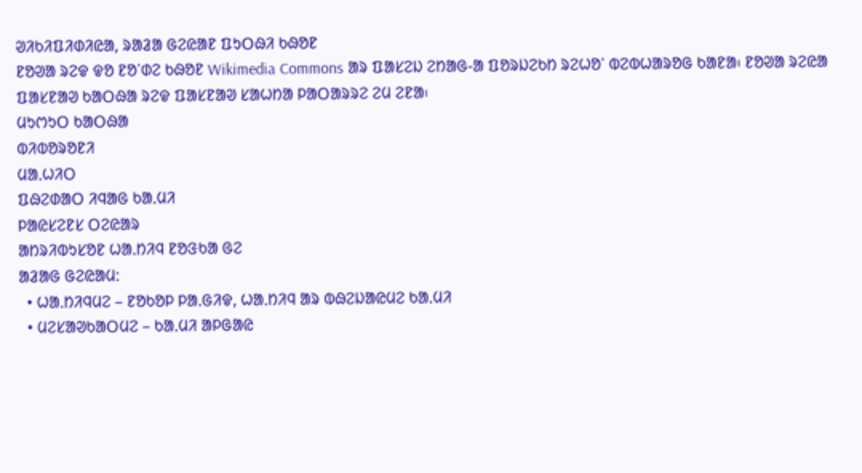ᱣᱤᱠᱤᱯᱤᱰᱤᱭᱟ, ᱨᱟᱲᱟ ᱜᱮᱭᱟᱱ ᱯᱩᱛᱷᱤ ᱠᱷᱚᱱ
ᱱᱚᱣᱟ ᱨᱮᱫ ᱫᱚ ᱱᱚᱸᱰᱮ ᱠᱷᱚᱱ Wikimedia Commons ᱟᱨ ᱯᱟᱥᱮᱡ ᱮᱴᱟᱜ-ᱟ ᱯᱚᱨᱡᱮᱠᱴ ᱨᱮᱦᱚᱸ ᱵᱮᱵᱦᱟᱨᱚᱜ ᱠᱟᱱᱟ᱾ ᱱᱚᱣᱟ ᱨᱮᱭᱟ ᱯᱟᱥᱱᱟᱣ ᱠᱟᱛᱷᱟ ᱨᱮᱫ ᱯᱟᱥᱱᱟᱣ ᱥᱟᱦᱴᱟ ᱞᱟᱛᱟᱨᱨᱮ ᱮᱢ ᱮᱱᱟ᱾
ᱢᱩᱬᱩᱛ ᱠᱟᱛᱷᱟ
ᱵᱤᱵᱚᱨᱚᱱᱤ
ᱢᱟᱹᱦᱤᱛ
ᱯᱷᱮᱰᱟᱛ ᱤᱧᱟᱜ ᱠᱟᱹᱢᱤ
ᱞᱟᱭᱥᱮᱱᱥ ᱛᱮᱭᱟᱨ
ᱟᱴᱨᱤᱵᱩᱥᱚᱱ ᱦᱟᱹᱴᱤᱧ ᱱᱚᱝᱠᱟ ᱜᱮ
ᱟᱲᱟᱜ ᱜᱮᱭᱟᱢ:
  • ᱦᱟᱹᱴᱤᱧᱢᱮ – ᱱᱚᱠᱚᱞ ᱞᱟᱹᱜᱤᱫ, ᱦᱟᱹᱴᱤᱧ ᱟᱨ ᱵᱷᱮᱡᱟᱭᱢᱮ ᱠᱟᱹᱢᱤ
  • ᱢᱮᱥᱟᱣᱠᱟᱛᱢᱮ – ᱠᱟᱹᱢᱤ ᱟᱞᱜᱟᱭ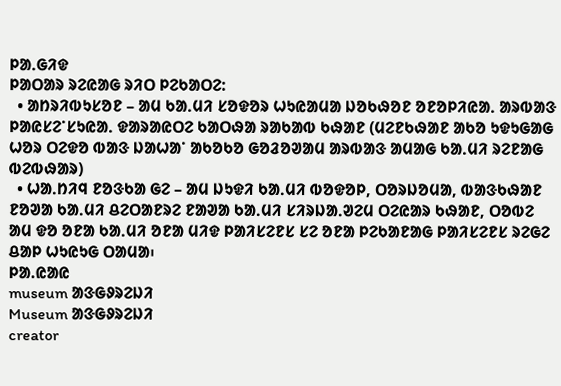ᱞᱟᱹᱜᱤᱫ
ᱞᱟᱛᱟᱨ ᱨᱮᱭᱟᱜ ᱨᱤᱛ ᱞᱮᱠᱟᱛᱮ:
  • ᱟᱴᱨᱤᱵᱩᱥᱚᱱ – ᱟᱢ ᱠᱟᱹᱢᱤ ᱥᱚᱫᱚᱨ ᱦᱩᱭᱟᱢᱟ ᱡᱚᱠᱷᱚᱱ ᱚᱱᱚᱞᱤᱭᱟᱹ ᱟᱨᱵᱟᱝ ᱞᱟᱭᱥᱮᱸᱥᱩᱭᱟᱹ ᱫᱟᱨᱟᱭᱛᱮ ᱠᱟᱛᱷᱟ ᱨᱟᱠᱟᱵ ᱠᱷᱟᱱ (ᱢᱮᱱᱠᱷᱟᱱ ᱟᱠᱚ ᱩᱫᱩᱜᱟᱜ ᱦᱚᱨ ᱛᱮᱫᱚ ᱵᱟᱝ ᱡᱟᱦᱟᱸ ᱟᱠᱚᱠᱚ ᱜᱚᱲᱚᱣᱟᱢ ᱟᱨᱵᱟᱝ ᱟᱢᱟᱜ ᱠᱟᱹᱢᱤ ᱨᱮᱱᱟᱜ ᱵᱮᱵᱷᱟᱨ)
  • ᱦᱟᱹᱴᱤᱧ ᱱᱚᱝᱠᱟ ᱜᱮ – ᱟᱢ ᱡᱩᱫᱤ ᱠᱟᱹᱢᱤ ᱵᱚᱫᱚᱞ, ᱛᱚᱨᱡᱚᱢᱟ, ᱵᱟᱝᱠᱷᱟᱱ ᱱᱚᱣᱟ ᱠᱟᱹᱢᱤ ᱪᱮᱛᱟᱱᱨᱮ ᱱᱟᱣᱟ ᱠᱟᱹᱢᱤ ᱥᱤᱨᱡᱟᱹᱣᱮᱢ ᱛᱮᱭᱟᱨ ᱠᱷᱟᱱ, ᱛᱚᱵᱮ ᱟᱢ ᱫᱚ ᱚᱱᱟ ᱠᱟᱹᱢᱤ ᱚᱱᱟ ᱢᱤᱫ ᱞᱟᱤᱥᱮᱱᱥ ᱥᱮ ᱚᱱᱟ ᱞᱮᱠᱟᱱᱟᱜ ᱞᱟᱤᱥᱮᱱᱥ ᱨᱮᱜᱮ ᱪᱟᱞ ᱦᱩᱭᱩᱜ ᱛᱟᱢᱟ᱾
ᱞᱟ.ᱭᱟᱭ
museum ᱟᱝᱜᱽᱨᱮᱡᱤ
Museum ᱟᱝᱜᱽᱨᱮᱡᱤ
creator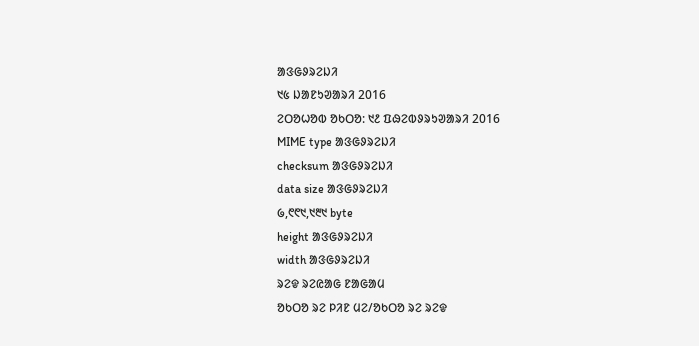ᱟᱝᱜᱽᱨᱮᱡᱤ
᱑᱕ ᱡᱟᱱᱩᱣᱟᱨᱤ 2016
ᱮᱛᱚᱦᱚᱵ ᱚᱠᱛᱚ: ᱑᱒ ᱯᱷᱮᱵᱽᱨᱩᱣᱟᱨᱤ 2016
MIME type ᱟᱝᱜᱽᱨᱮᱡᱤ
checksum ᱟᱝᱜᱽᱨᱮᱡᱤ
data size ᱟᱝᱜᱽᱨᱮᱡᱤ
᱙,᱖᱖᱑,᱑᱓᱑ byte
height ᱟᱝᱜᱽᱨᱮᱡᱤ
width ᱟᱝᱜᱽᱨᱮᱡᱤ
ᱨᱮᱫ ᱨᱮᱭᱟᱜ ᱱᱟᱜᱟᱢ
ᱚᱠᱛᱚ ᱨᱮ ᱞᱤᱱ ᱢᱮ/ᱚᱠᱛᱚ ᱨᱮ ᱨᱮᱫ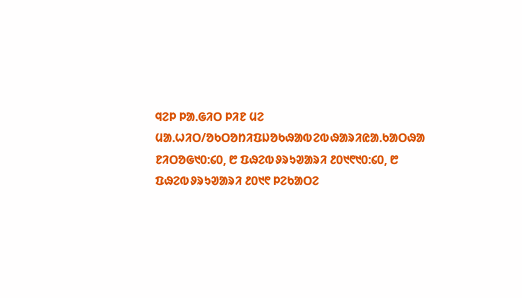ᱧᱮᱞ ᱞᱟᱹᱜᱤᱛ ᱞᱤᱱ ᱢᱮ
ᱢᱟᱹᱦᱤᱛ/ᱚᱠᱛᱚᱴᱤᱯᱡᱚᱠᱷᱟᱵᱮᱵᱷᱟᱨᱤᱭᱟᱹᱠᱟᱛᱷᱟ
ᱱᱤᱛᱚᱜ᱑᱐:᱔᱐, ᱘ ᱯᱷᱮᱵᱽᱨᱩᱣᱟᱨᱤ ᱒᱐᱑᱖᱑᱐:᱔᱐, ᱘ ᱯᱷᱮᱵᱽᱨᱩᱣᱟᱨᱤ ᱒᱐᱑᱖ ᱞᱮᱠᱟᱛᱮ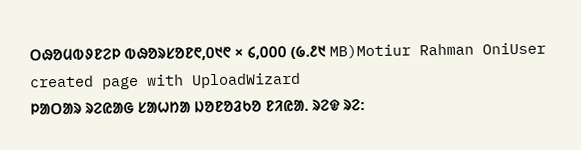ᱛᱷᱚᱢᱵᱽᱱᱮᱞ ᱵᱷᱚᱨᱥᱚᱱ᱖,᱐᱑᱖ × ᱔,᱐᱐᱐ (᱙.᱒᱑ MB)Motiur Rahman OniUser created page with UploadWizard
ᱞᱟᱛᱟᱨ ᱨᱮᱭᱟᱜ ᱥᱟᱦᱴᱟ ᱡᱚᱱᱚᱲᱠᱚ ᱱᱤᱭᱟᱹ ᱨᱮᱫ ᱨᱮ: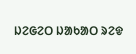ᱡᱮᱜᱮᱛ ᱡᱟᱠᱟᱛ ᱨᱮᱫ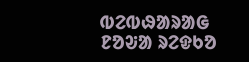ᱵᱮᱵᱷᱟᱨᱟᱜ
ᱱᱚᱶᱟ ᱨᱮᱫᱠᱚ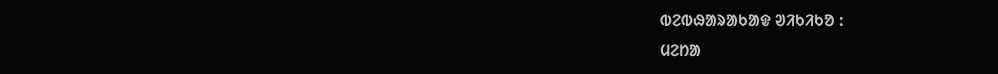ᱵᱮᱵᱷᱟᱨᱟᱠᱟᱫ ᱣᱤᱠᱤᱠᱚ :
ᱢᱮᱴᱟ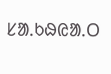ᱥᱟᱹᱠᱷᱭᱟᱹᱛ